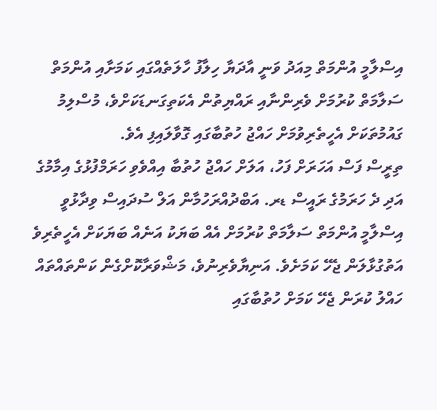އިސްލާމީ އުންމަތް މިއަދު ވަނީ އާދަޔާ ހިލާފު ހާލަތެއްގައި ކަމަށާއި އުންމަތް ސަލާމަތް ކުރުމަށް ވެރިންނާއި ރައްޔިތުން އެކަތިގަނޑަކަށްވެ، މުސްލިމު ގައުމުތަކަށް އެހީތެރިވުމަށް ހައްޖު ހުތުބާގައި ގޮވާލައިފި އެވެ.
ތިރީސް ފަސް އަހަރަށް ފަހު، އަލަށް ހައްޖު ހުތުބާ އިއްވެވި ހަރަމްފުޅުގެ އިމާމުގެ އަދި ދެ ހަރަމުގެ ރައީސް ޑރ. އަބްދުއްރަހުމާން އަލް ސުދައިސް ވިދާޅުވީ އިސްލާމީ އުންމަތް ސަލާމަތް ކުރުމަށް އެއް ބަޔަކު އަނެއް ބަޔަކަށް އެހީތެރިވެ އަތުގުޅާލަން ޖެހޭ ކަމަށެވެ. އަނިޔާވެރިނުވެ، މަޝްވަރާކޮށްގެން ކަންތައްތައް ހައްލު ކުރަން ޖެހޭ ކަމަށް ހުތުބާގައި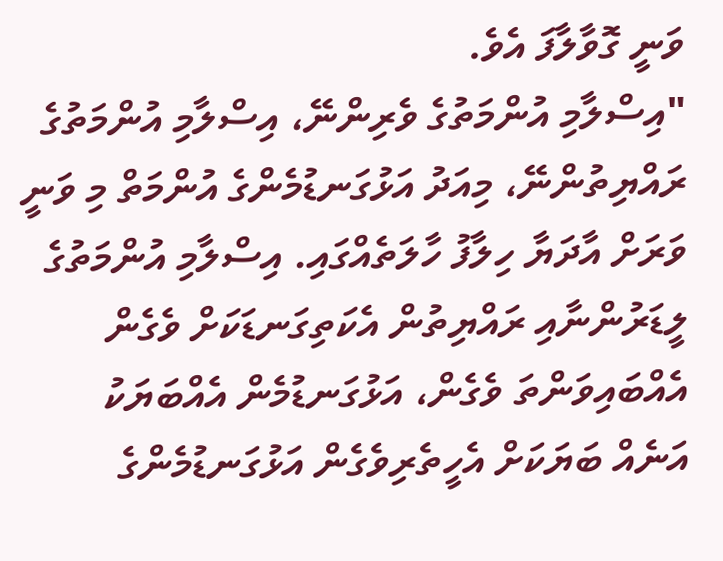ވަނީ ގޮވާލާފަ އެވެ.
"އިސްލާމި އުންމަތުގެ ވެރިންނޭ، އިސްލާމި އުންމަތުގެ ރައްޔިތުންނޭ، މިއަދު އަޅުގަނޑުމެންގެ އުންމަތް މި ވަނީ ވަރަށް އާދަޔާ ހިލާފު ހާލަތެއްގައި. އިސްލާމި އުންމަތުގެ ލީޑަރުންނާއި ރައްޔިތުން އެކަތިގަނޑަކަށް ވެގެން އެއްބައިވަންތަ ވެގެން، އަޅުގަނޑުމެން އެއްބަޔަކު އަނެއް ބަޔަކަށް އެހީތެރިވެގެން އަޅުގަނޑުމެންގެ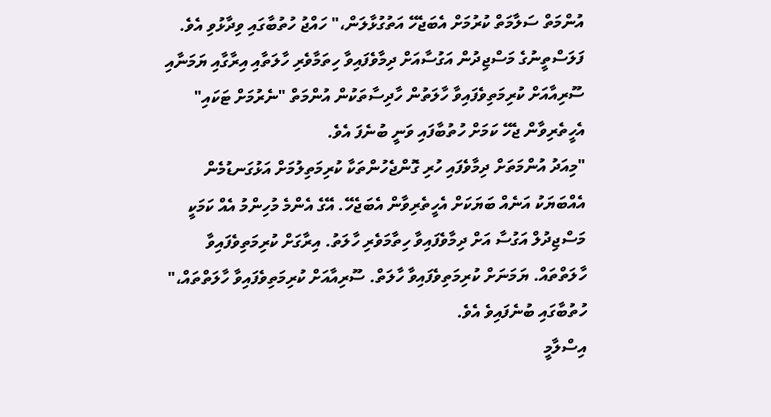އުންމަތް ސަލާމަތް ކުރުމަށް އެބަޖެހޭ އަތުގުޅާލަން،" ހައްޖު ހުތުބާގައި ވިދާޅުވި އެވެ.
ފަލަސްތީނުގެ މަސްޖިދުން އަގުސާއަށް ދިމާވެފައިވާ ހިތަމާވެރި ހާލަތާއި އިރާގާއި ޔަމަނާއި ސޫރިއާއަށް ކުރިމަތިވެފައިވާ ހާލަތުން ހާދިސާތަކުން އުންމަތް "ނެރުމަށް ޓަކައި" އެހީތެރިވާން ޖެހޭ ކަމަށް ހުތުބާފައި ވަނީ ބުނެފަ އެވެ.
"މިއަދު އުންމަތަށް ދިމާވެފައި ހުރި ގޮންޖެހުންތަކާ ކުރިމަތިލުމަށް އަޅުގަނޑުމެން އެއްބަޔަކު އަނެއް ބަޔަކަށް އެހީތެރިވާން އެބަޖެހޭ. އޭގެ އެންމެ މުހިންމު އެއް ކަމަކީ މަސްޖިދުލް އަގުސާ އަށް ދިމާވެފައިވާ ހިތާމަވެރި ހާލަތު. އިރާގަށް ކުރިމަތިވެފައިވާ ހާލަތްތައް. ޔަމަނަށް ކުރިމަތިވެފައިވާ ހާލަތް. ސޫރިއާއަށް ކުރިމަތިވެފައިވާ ހާލަތްތައް،" ހުތުބާގައި ބުނެފައިވެ އެވެ.
އިސްލާމީ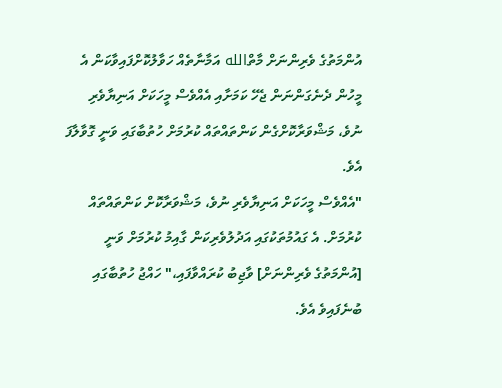އުންމަތުގެ ވެރިންނަށް މާތްالله އަމާނާތެއް ހަވާލުކޮށްފައިވާކަން އެ މީހުން ދެނެގަންނަން ޖެހޭ ކަމަށާއި އެއްވެސް މީހަކަށް އަނިޔާވެރި ނުވެ، މަޝްވަރާކޮށްގެން ކަންތައްތައް ކުރުމަށް ހުތުބާގައި ވަނީ ގޮވާލާފަ އެވެ.
"އެއްވެސް މީހަކަށް އަނިޔާވެރި ނުވެ، މަޝްވަރާކޮށް ކަންތައްތައް ކުރުމަށް. އެ ގައުމުތަކުގައި އަދުލުވެރިކަން ގާއިމު ކުރުމަށް ވަނީ [އުންމަތުގެ ވެރިންނަށް] ވާޖިބު ކުރައްވާފައި،" ހައްޖު ހުތުބާގައި ބުނެފައިވެ އެވެ.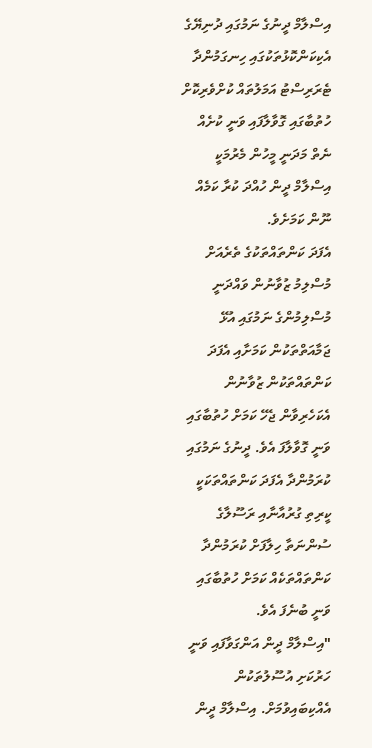އިސްލާމް ދީނުގެ ނަމުގައި ދުނިޔޭގެ އެކިކަންކޮޅުތަކުގައި ހިނގަމުންދާ ޓެރަރިސްޓު އަމަލުތައް ކުށްވެރިކޮށް ހުތުބާގައި ގޮވާލާފައި ވަނީ ކުށެއް ނެތް މަދަނީ މީހުން މެރުމަކީ އިސްލާމް ދީން ހުއްދަ ކުރާ ކަމެއް ނޫން ކަމަށެވެ.
އެފަދަ ކަންތައްތަކުގެ ތެރެއަށް މުސްލިމު ޒުވާނުން ވައްދަނީ މުސްލިމުންގެ ނަމުގައި އުޅޭ ޖަމާއަތްތަކުން ކަމަށާއި އެފަދަ ކަންތައްތަކުން ޒުވާނުން އެކަހެރިވާން ޖެހޭ ކަމަށް ހުތުބާގައި ވަނީ ގޮވާލާފަ އެވެ. ދީނުގެ ނަމުގައި ކުރަމުންދާ އެފަދަ ކަންތައްތަކަކީ ކީރިތި ގުރުއާނާއި ރަސޫލާގެ ސުންނަތާ ހިލާފަށް ކުރަމުންދާ ކަންތައްތަކެއް ކަމަށް ހުތުބާގައި ވަނީ ބުނެފަ އެވެ.
"އިސްލާމް ދީން އަންގަވާފައި ވަނީ ހަރުކަށި އުސޫލުތަކުން އެއްކިބައިވުމަށް. އިސްލާމް ދީން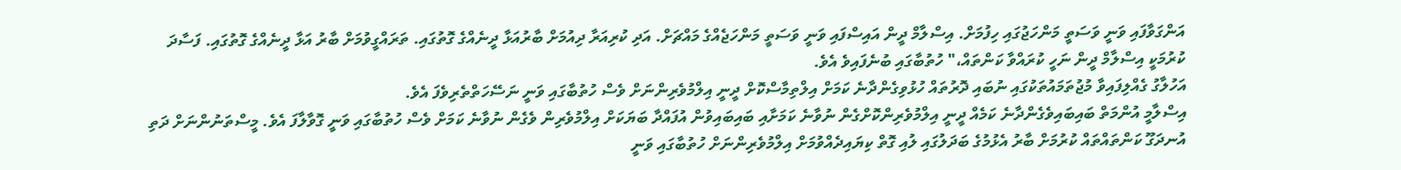އަންގަވާފައި ވަނީ ވަސަތީ މަންހަޖުގައި ހިފުމަށް. އިސްލާމް ދީން އައިސްފައި ވަނީ ވަސަތީ މަންހަޖެއްގެ މައްޗަށް. އަދި ކުރިއަރާ ދިއުމަށް ބާރުއަޅާ ދީނެއްގެ ގޮތުގައި. ތަރައްގީވުމަށް ބާރު އަޅާ ދީނެއްގެ ގޮތުގައި. ފަސާދަ ކުރުމަކީ އިސްލާމް ދީން ނަހީ ކުރައްވާ ކަންތައް،" ހުތުބާގައި ބުނެފައިވެ އެވެ.
އަހުލާގު ގެއްލިފައިވާ މުޖުތަމައުތަކުގައި ނުބައި ދޮރުތައް ހުޅުވިގެންދާނެ ކަމަށް އިލްތިމާސްކޮށް ދީނީ އިލްމުވެރިންނަށް ވެސް ހުތުބާގައި ވަނީ ނަސޭހަތްތެރިވެފަ އެވެ.
އިސްލާމީ އުންމަތް ބައިބައިވެގެންދާނެ ކަމެއް ދީނީ އިލްމުވެރިންކޮށްގެން ނުވާނެ ކަމަށާއި ބައިބައިވުން އުފައްދާ ބަޔަކަށް އިލްމުވެރިން ވެގެން ނުވާނެ ކަމަށް ވެސް ހުތުބާގައި ވަނީ ގޮވާލާފަ އެވެ. މީސްތަނުންނަށް ދަތި އުނދަގޫ ކަންތައްތައް ކުރުމަށް ބާރު އެޅުމުގެ ބަދަލުގައި ލުއި ގޮތް ކިޔައިދެއްވުމަށް އިލްމުވެރިންނަށް ހުތުބާގައި ވަނީ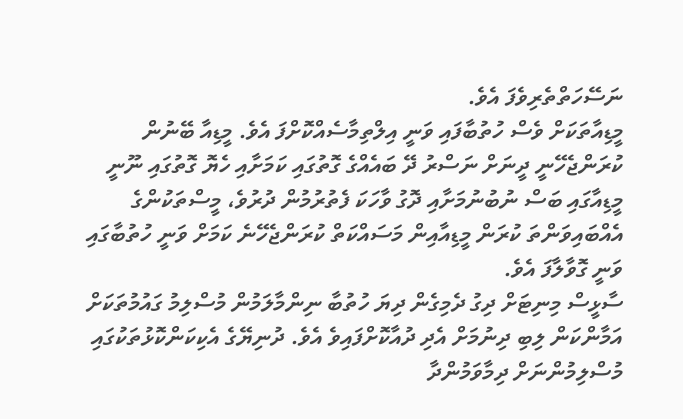ނަސޭހަތްތެރިވެފަ އެވެ.
މީޑިއާތަކަށް ވެސް ހުތުބާފައި ވަނީ އިލްތިމާސެއްކޮށްފަ އެވެ. މީޑިއާ ބޭނުން ކުރަންޖެހޭނީ ދީނަށް ނަސްރު ދޭ ބައެއްގެ ގޮތުގައި ކަމަށާއި ހެޔޮ ގޮތުގައި ނޫނީ މީޑިއާގައި ބަސް ނުބުނުމަށާއި ދޮގު ވާހަކަ ފެތުރުމުން ދުރުވެ، މީސްތަކުންގެ އެއްބައިވަންތަ ކުރަން މީޑިއާއިން މަސައްކަތް ކުރަންޖެހޭނެ ކަމަށް ވަނީ ހުތުބާގައި ވަނީ ގޮވާލާފަ އެވެ.
ސާޅީސް މިނިޓަށް ދިގު ދެމިގެން ދިޔަ ހުތުބާ ނިންމާލަމުން މުސްލިމު ގައުމުތަކަށް އަމާންކަން ލިބި ދިނުމަށް އެދި ދުއާކޮށްފައިވެ އެވެ. ދުނިޔޭގެ އެކިކަންކޮޅުތަކުގައި މުސްލިމުންނަށް ދިމާވަމުންދާ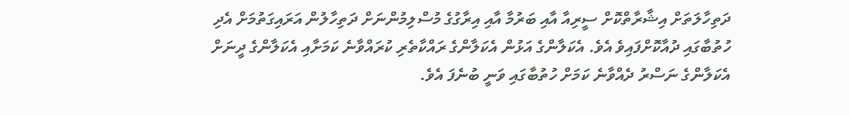ދަތިހާލަތަށް އިޝާރާތްކޮށް ސީރިއާ އާއި ބަރުމާ އާއި އިރާގުގެ މުސްލިމުންނަށް ދަތިހާލުން އަރައިގަތުމަށް އެދި ހުތުބާގައި ދުއާކޮށްފައިވެ އެވެ. އެކަލާންގެ އަޅުން އެކަލާންގެ ރައްކާތެރި ކުރައްވާނެ ކަމަށާއި އެކަލާންގެ ދީނަށް އެކަލާންގެ ނަސްރު ދެއްވާނެ ކަމަށް ހުތުބާގައި ވަނީ ބުނެފަ އެވެ.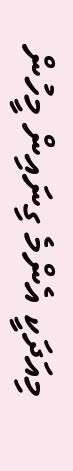މިއަދަކީ އެންމެ ގިނައިން މީހުން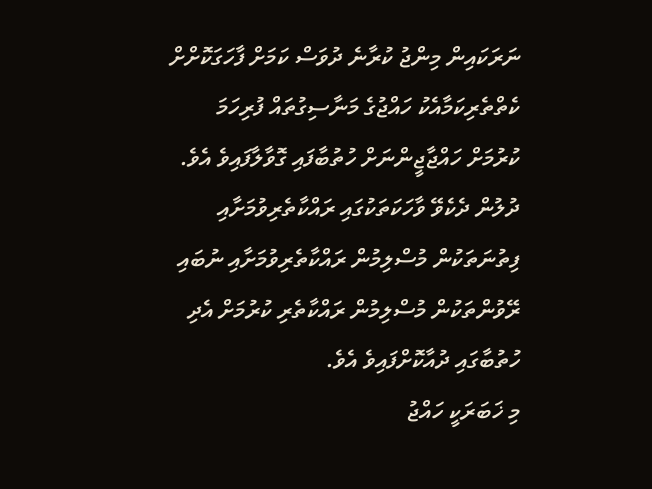ނަރަކައިން މިންޖު ކުރާނެ ދުވަސް ކަމަށް ފާހަގަކޮށްށް ކެތްތެރިކަމާއެކު ހައްޖުގެ މަނާސިގުތައް ފުރިހަމަ ކުރުމަށް ހައްޖާޖީންނަށް ހުތުބާފައި ގޮވާލާފައިވެ އެވެ. ދުލުން ދެކެވޭ ވާހަކަތަކުގައި ރައްކާތެރިވުމަށާއި ފިތުނަތަކުން މުސްލިމުން ރައްކާތެރިވުމަށާއި ނުބައި ރޭވުންތަކުން މުސްލިމުން ރައްކާތެރި ކުރުމަށް އެދި ހުތުބާގައި ދުއާކޮށްފައިވެ އެވެ.
މި ޚަބަރަކީ ހައްޖު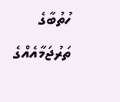ހުތުބާގެ ތަރުޖަމާއެއްގެ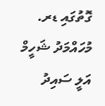ގޮތުގައި ޑރ. މުހައްމަދު ޝަހީމް އަލީ ސައިދު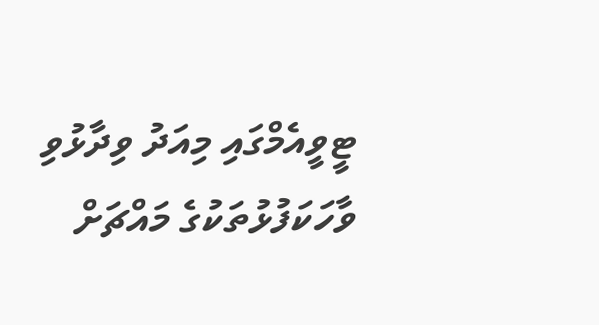ޓީވީއެމްގައި މިއަދު ވިދާޅުވި ވާހަކަފުޅުތަކުގެ މައްޗަށް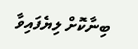ބިނާކޮށް ލިޔެފައިވާ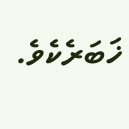ޚަބަރެކެވެ.